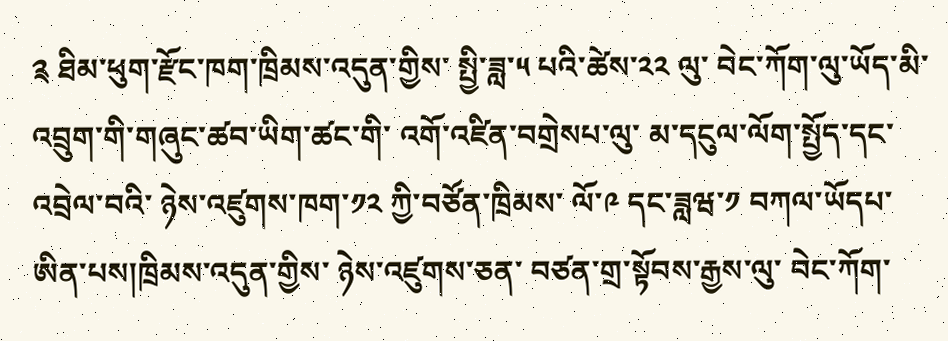༉ ཐིམ་ཕུག་རྫོང་ཁག་ཁྲིམས་འདུན་གྱིས་ སྤྱི་ཟླ་༥ པའི་ཚེས་༢༢ ལུ་ བེང་ཀོག་ལུ་ཡོད་མི་ འབྲུག་གི་གཞུང་ཚབ་ཡིག་ཚང་གི་ འགོ་འཛིན་བགྲེསཔ་ལུ་ མ་དངུལ་ལོག་སྤྱོད་དང་འབྲེལ་བའི་ ཉེས་འཛུགས་ཁག་༡༢ ཀྱི་བཙོན་ཁྲིམས་ ལོ་༩ དང་ཟླཝ་༡ བཀལ་ཡོདཔ་ཨིན་པས།ཁྲིམས་འདུན་གྱིས་ ཉེས་འཛུགས་ཅན་ བཙན་གྲ་སྟོབས་རྒྱས་ལུ་ བེང་ཀོག་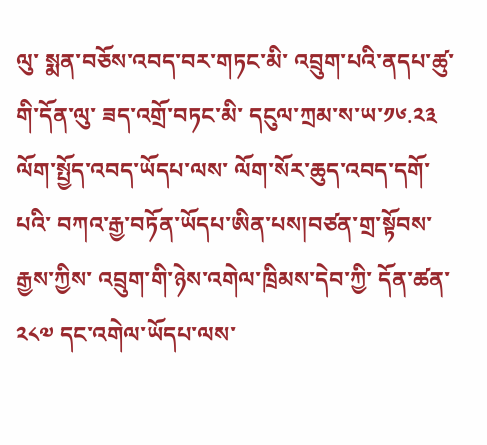ལུ་ སྨན་བཅོས་འབད་བར་གཏང་མི་ འབྲུག་པའི་ནདཔ་ཚུ་གི་དོན་ལུ་ ཟད་འགྲོ་བཏང་མི་ དངུལ་ཀྲམ་ས་ཡ་༡༦.༢༣ ལོག་སྤྱོད་འབད་ཡོདཔ་ལས་ ལོག་སོར་ཆུད་འབད་དགོ་པའི་ བཀའ་རྒྱ་བཏོན་ཡོདཔ་ཨིན་པས།བཙན་གྲ་སྟོབས་རྒྱས་ཀྱིས་ འབྲུག་གི་ཉེས་འགེལ་ཁྲིམས་དེབ་ཀྱི་ དོན་ཚན་༢༨༧ དང་འགེལ་ཡོདཔ་ལས་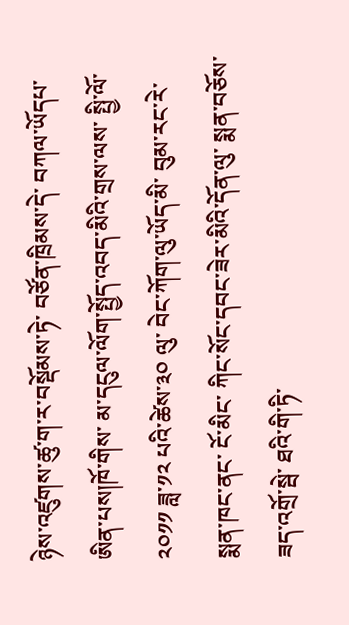ཉེས་འཛུགས་ཚུ་ག་ར་བསྡོམས་ཏེ་ བཙོན་ཁྲིམས་དེ་ བཀལ་ཡོདཔ་ཨིན་པས།ཁོ་གིས་ མ་དངུལ་ལོག་སྤྱོད་འབད་མིའི་གྲས་ལས་ སྤྱི་ལོ་༢༠༡༡ ཟླ་༡༢ པའི་ཚེས་༣༠ ལུ་ བེང་ཀོག་ལུ་ཡོད་མི་ བུམ་རང་རེ་སྨན་ཁང་ནང་ ངོ་མིང་ ཀིང་སོང་དབང་ཟེར་མིའི་དོན་ལུ་ སྨན་བཅོས་ཟད་འགྲོ་སྦེ་ ཐའི་གི་ཏི་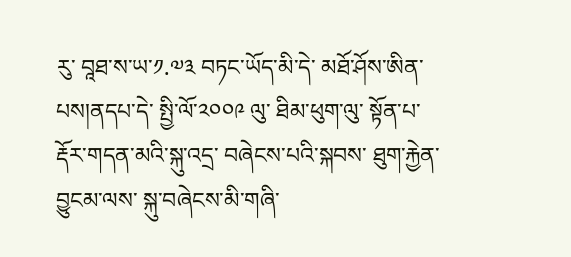རུ་ བཱཐ་ས་ཡ་༡.༧༣ བཏང་ཡོད་མི་དེ་ མཐོ་ཤོས་ཨིན་པས།ནདཔ་དེ་ སྤྱི་ལོ་༢༠༠༩ ལུ་ ཐིམ་ཕུག་ལུ་ སྟོན་པ་རྡོར་གདན་མའི་སྐུ་འདྲ་ བཞེངས་པའི་སྐབས་ ཐུག་རྐྱེན་བྱུངམ་ལས་ སྐུ་བཞེངས་མི་གཞི་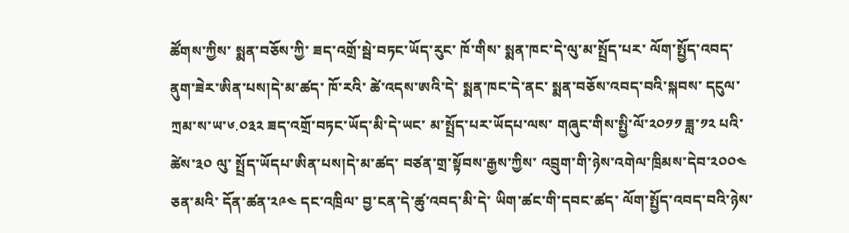ཚོགས་ཀྱིས་ སྨན་བཅོས་ཀྱི་ ཟད་འགྲོ་སྦེ་བཏང་ཡོད་རུང་ ཁོ་གིས་ སྨན་ཁང་དེ་ལུ་མ་སྤྲོད་པར་ ལོག་སྤྱོད་འབད་ནུག་ཟེར་ཨིན་པས།དེ་མ་ཚད་ ཁོ་རའི་ ཚེ་འདས་ཨའི་དེ་ སྨན་ཁང་དེ་ནང་ སྨན་བཅོས་འབད་བའི་སྐབས་ དངུལ་ཀྲམ་ས་ཡ་༦.༠༣༢ ཟད་འགྲོ་བཏང་ཡོད་མི་དེ་ཡང་ མ་སྤྲོད་པར་ཡོདཔ་ལས་ གཞུང་གིས་སྤྱི་ལོ་༢༠༡༡ ཟླ་༡༢ པའི་ཚེས་༣༠ ལུ་ སྤྲོད་ཡོདཔ་ཨིན་པས།དེ་མ་ཚད་ བཙན་གྲ་སྟོབས་རྒྱས་ཀྱིས་ འབྲུག་གི་ཉེས་འགེལ་ཁྲིམས་དེབ་༢༠༠༤ ཅན་མའི་ དོན་ཚན་༢༩༤ དང་འཁྲིལ་ བྱ་ངན་དེ་ཚུ་འབད་མི་དེ་ ཡིག་ཚང་གི་དབང་ཚད་ ལོག་སྤྱོད་འབད་བའི་ཉེས་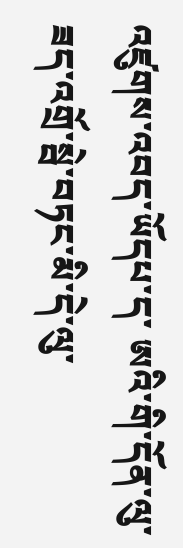འཛུགས་འབད་ཡོདཔ་ད་ ཨའི་གི་དོན་ལུ་ ཟད་འགྲོ་སྦེ་བཏང་མི་དེ་ལུ་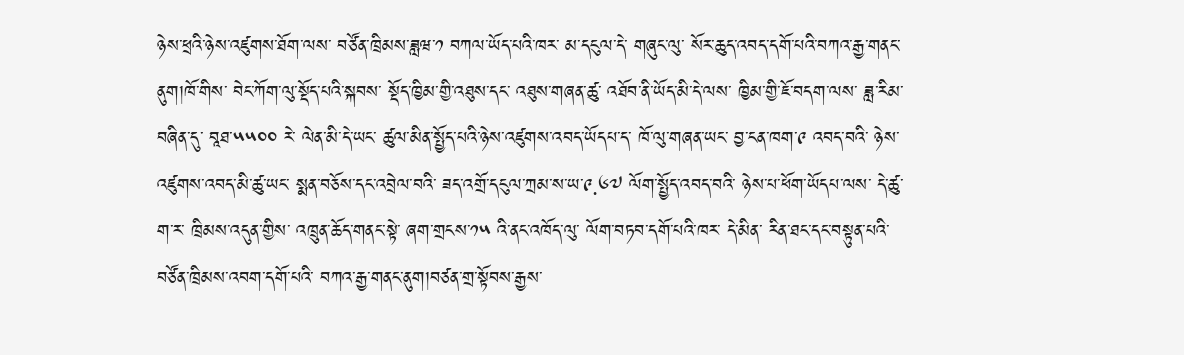ཉེས་ཕྲའི་ཉེས་འཛུགས་ཐོག་ལས་ བཙོན་ཁྲིམས་ཟླཝ་༡ བཀལ་ཡོད་པའི་ཁར་ མ་དངུལ་དེ་ གཞུང་ལུ་ སོར་ཆུད་འབད་དགོ་པའི་བཀའ་རྒྱ་གནང་ནུག།ཁོ་གིས་ བེང་ཀོག་ལུ་སྡོད་པའི་སྐབས་ སྡོད་ཁྱིམ་གྱི་འཐུས་དང་ འཐུས་གཞན་ཚུ་ འཐོབ་ནི་ཡོད་མི་དེ་ལས་ ཁྱིམ་གྱི་ཇོ་བདག་ལས་ ཟླ་རིམ་བཞིན་དུ་ བཱཐ་༥༥༠༠ རེ་ ལེན་མི་དེ་ཡང་ ཚུལ་མིན་སྤྱོད་པའི་ཉེས་འཛུགས་འབད་ཡོདཔ་ད་ ཁོ་ལུ་གཞན་ཡང་ བྱ་ངན་ཁག་༩ འབད་བའི་ ཉེས་འཛུགས་འབད་མི་ཚུ་ཡང་ སྨན་བཅོས་དང་འབྲེལ་བའི་ ཟད་འགྲོ་དངུལ་ཀྲམ་ས་ཡ་༩.༦༧ ལོག་སྤྱོད་འབད་བའི་ ཉེས་པ་ཕོག་ཡོདཔ་ལས་ དེ་ཚུ་ག་ར་ ཁྲིམས་འདུན་གྱིས་ འཁྲུན་ཆོད་གནང་སྟེ་ ཞག་གྲངས་༡༥ འི་ནང་འཁོད་ལུ་ ལོག་བཏབ་དགོ་པའི་ཁར་ དེ་མིན་ རིན་ཐང་དང་བསྟུན་པའི་ བཙོན་ཁྲིམས་འབག་དགོ་པའི་ བཀའ་རྒྱ་གནང་ནུག།བཙན་གྲ་སྟོབས་རྒྱས་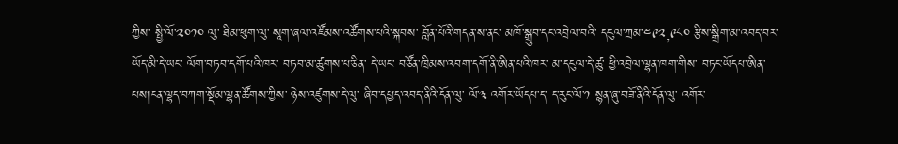ཀྱིས་ སྤྱི་ལོ་༢༠༡༠ ལུ་ ཐིམ་ཕུག་ལུ་ སཱག་ཞལ་འཛོམས་འཚོགས་པའི་སྐབས་ བློན་པོའི་གདན་ས་ནང་ མཁོ་སྒྲུབ་དང་འབྲེལ་བའི་ དངུལ་ཀྲམ་༤༩༢,༩༨༠ རྩིས་སྒྲིག་མ་འབད་བར་ ཡོད་མི་དེ་ཡང་ ལོག་བཏབ་དགོ་པའི་ཁར་ བཏབ་མ་ཚུགས་པ་ཅིན་ དེ་ཡང་ བཙོན་ཁྲིམས་འབག་དགོ་ནི་ཨིན་པའི་ཁར་ མ་དངུལ་དེ་ཚུ་ ཕྱི་འབྲེལ་ལྷན་ཁག་གིས་ བཏང་ཡོདཔ་ཨིན་པས།ངན་ལྷད་བཀག་སྡོམ་ལྷན་ཚོགས་ཀྱིས་ ཉེས་འཛུགས་དེ་ལུ་ ཞིབ་དཔྱད་འབད་ནིའི་དོན་ལུ་ ལོ་༣ འགོར་ཡོདཔ་ད་ ད་རུང་ལོ་༡ སྙན་ཞུ་བཟོ་ནིའི་དོན་ལུ་ འགོར་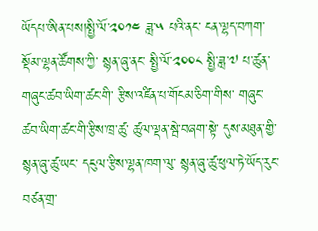ཡོདཔ་ཨིན་པས།སྤྱི་ལོ་༢༠༡༤ ཟླ་༥ པའི་ནང་ ངན་ལྷད་བཀག་སྡོམ་ལྷན་ཚོགས་ཀྱི་ སྙན་ཞུ་ནང་ སྤྱི་ལོ་༢༠༠༨ སྤྱི་ཟླ་༧ པ་ཚུན་ གཞུང་ཚབ་ཡིག་ཚང་གི་ རྩིས་འཛིན་པ་གོངམ་ཅིག་གིས་ གཞུང་ཚབ་ཡིག་ཚང་གི་རྩིས་ཁྲ་ཚུ་ ཚུལ་ལྡན་སྦེ་བཞག་སྟེ་ དུས་མཐུན་གྱི་སྙན་ཞུ་ཚུ་ཡང་ དངུལ་རྩིས་ལྷན་ཁག་ལུ་ སྙན་ཞུ་ཚུ་ཕུལ་ཏེ་ཡོད་རུང་ བཙན་གྲ་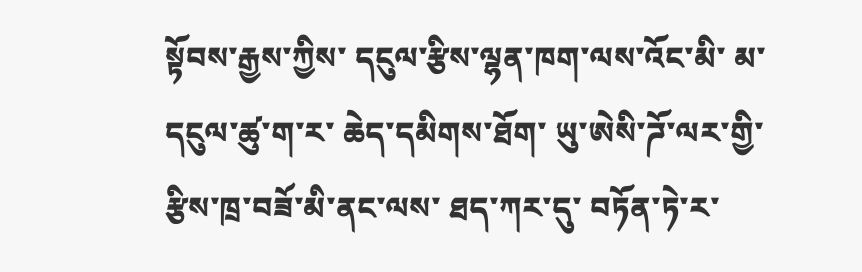སྟོབས་རྒྱས་ཀྱིས་ དངུལ་རྩིས་ལྷན་ཁག་ལས་འོང་མི་ མ་དངུལ་ཚུ་ག་ར་ ཆེད་དམིགས་ཐོག་ ཡུ་ཨེསི་ཌོ་ལར་གྱི་ རྩིས་ཁྲ་བཟོ་མི་ནང་ལས་ ཐད་ཀར་དུ་ བཏོན་ཏེ་ར་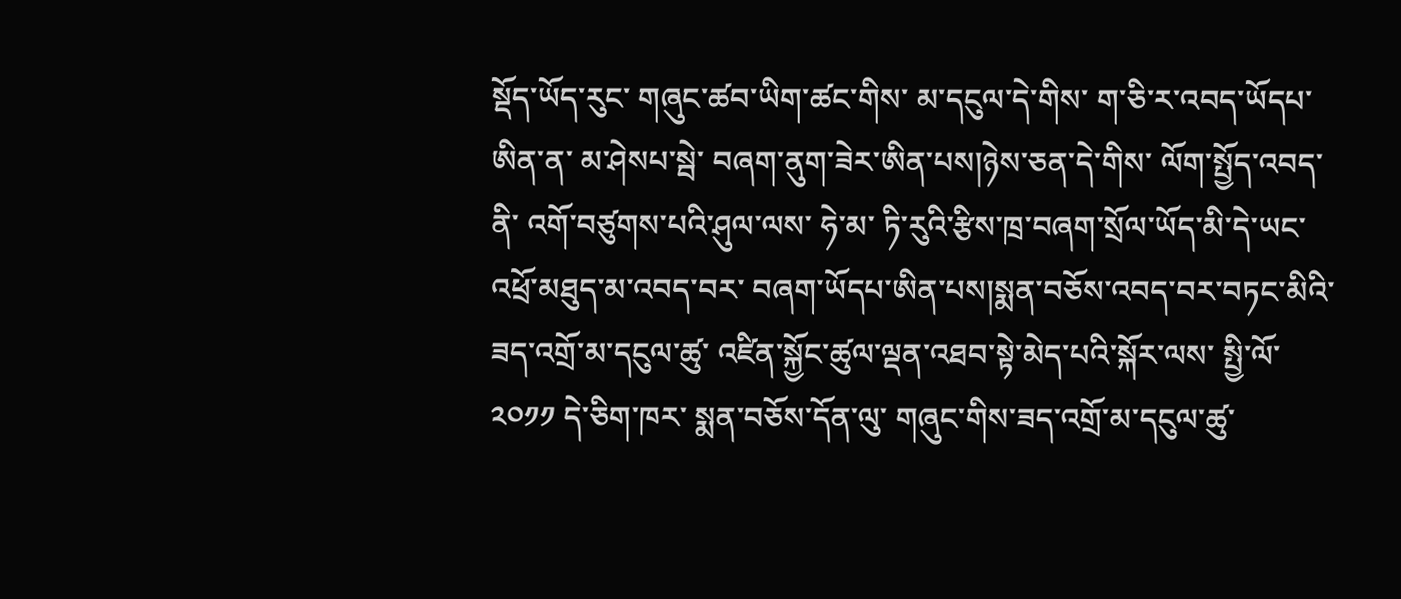སྡོད་ཡོད་རུང་ གཞུང་ཚབ་ཡིག་ཚང་གིས་ མ་དངུལ་དེ་གིས་ ག་ཅི་ར་འབད་ཡོདཔ་ཨིན་ན་ མ་ཤེསཔ་སྦེ་ བཞག་ནུག་ཟེར་ཨིན་པས།ཉེས་ཅན་དེ་གིས་ ལོག་སྤྱོད་འབད་ནི་ འགོ་བཙུགས་པའི་ཤུལ་ལས་ ཧེ་མ་ ཏི་རུའི་རྩིས་ཁྲ་བཞག་སྲོལ་ཡོད་མི་དེ་ཡང་ འཕྲོ་མཐུད་མ་འབད་བར་ བཞག་ཡོདཔ་ཨིན་པས།སྨན་བཅོས་འབད་བར་བཏང་མིའི་ ཟད་འགྲོ་མ་དངུལ་ཚུ་ འཛིན་སྐྱོང་ཚུལ་ལྡན་འཐབ་སྟེ་མེད་པའི་སྐོར་ལས་ སྤྱི་ལོ་༢༠༡༡ དེ་ཅིག་ཁར་ སྨན་བཅོས་དོན་ལུ་ གཞུང་གིས་ཟད་འགྲོ་མ་དངུལ་ཚུ་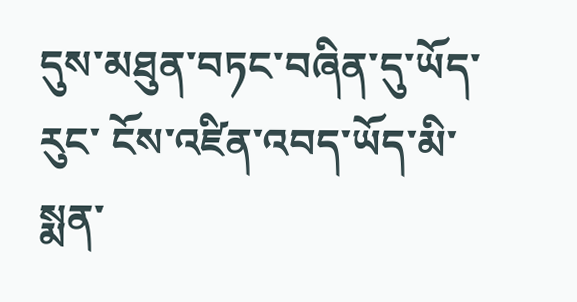དུས་མཐུན་བཏང་བཞིན་དུ་ཡོད་རུང་ ངོས་འཛིན་འབད་ཡོད་མི་ སྨན་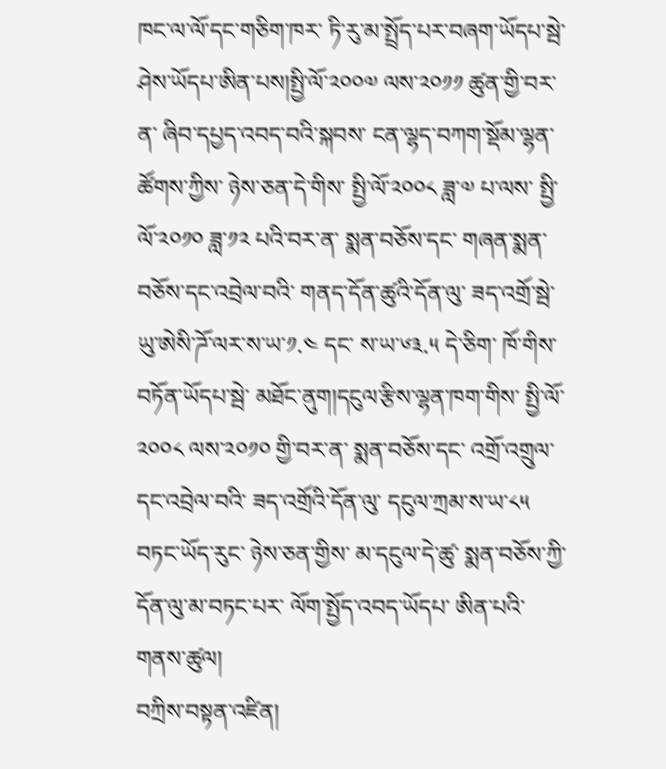ཁང་ལ་ལོ་དང་གཅིག་ཁར་ ཏི་རུ་མ་སྤྲོད་པར་བཞག་ཡོདཔ་སྦེ་ ཤེས་ཡོདཔ་ཨིན་པས།སྤྱི་ལོ་༢༠༠༧ ལས་༢༠༡༡ ཚུན་གྱི་བར་ན་ ཞིབ་དཔྱད་འབད་བའི་སྐབས་ ངན་ལྷད་བཀག་སྡོམ་ལྷན་ཚོགས་ཀྱིས་ ཉེས་ཅན་དེ་གིས་ སྤྱི་ལོ་༢༠༠༨ ཟླ་༧ པ་ལས་ སྤྱི་ལོ་༢༠༡༠ ཟླ་༡༢ པའི་བར་ན་ སྨན་བཅོས་དང་ གཞན་སྨན་བཅོས་དང་འབྲེལ་བའི་ གནད་དོན་ཚུའི་དོན་ལུ་ ཟད་འགྲོ་སྦེ་ ཡུ་ཨེསི་ཌོ་ལར་ས་ཡ་༡.༤ དང་ ས་ཡ་༦༣.༥ དེ་ཅིག་ ཁོ་གིས་བཏོན་ཡོདཔ་སྦེ་ མཐོང་ནུག།དངུལ་རྩིས་ལྷན་ཁག་གིས་ སྤྱི་ལོ་༢༠༠༨ ལས་༢༠༡༠ གྱི་བར་ན་ སྨན་བཅོས་དང་ འགྲོ་འགྲུལ་དང་འབྲེལ་བའི་ ཟད་འགྲོའི་དོན་ལུ་ དངུལ་ཀྲམ་ས་ཡ་༨༥ བཏང་ཡོད་རུང་ ཉེས་ཅན་གྱིས་ མ་དངུལ་དེ་ཚུ་ སྨན་བཅོས་ཀྱི་དོན་ལུ་མ་བཏང་པར་ ལོག་སྤྱོད་འབད་ཡོདཔ་ ཨིན་པའི་གནས་ཚུལ།
བཀྲིས་བསྟན་འཛིན།